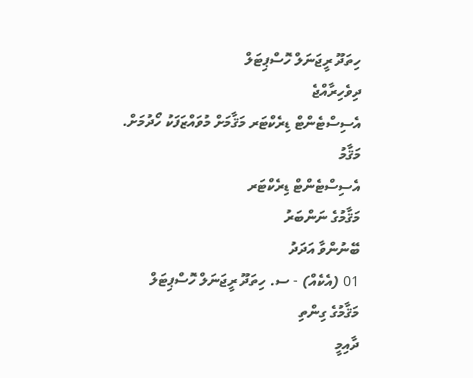ހިތަދޫ ރީޖަނަލް ހޮސްޕިޓަލް
ދިވެހިރާއްޖެ
އެސިސްޓެންޓް ޑިރެކްޓަރ މަޤާމަށް މުވައްޒަފަކު ހޯދުމަށް.
މަޤާމު
އެސިސްޓެންޓް ޑިރެކްޓަރ
މަޤާމުގެ ނަންބަރު
ބޭނުންވާ އަދަދު
01 (އެކެއް) - ސ. ހިތަދޫ ރީޖަނަލް ހޮސްޕިޓަލް
މަޤާމުގެ ގިންތި
ދާއިމީ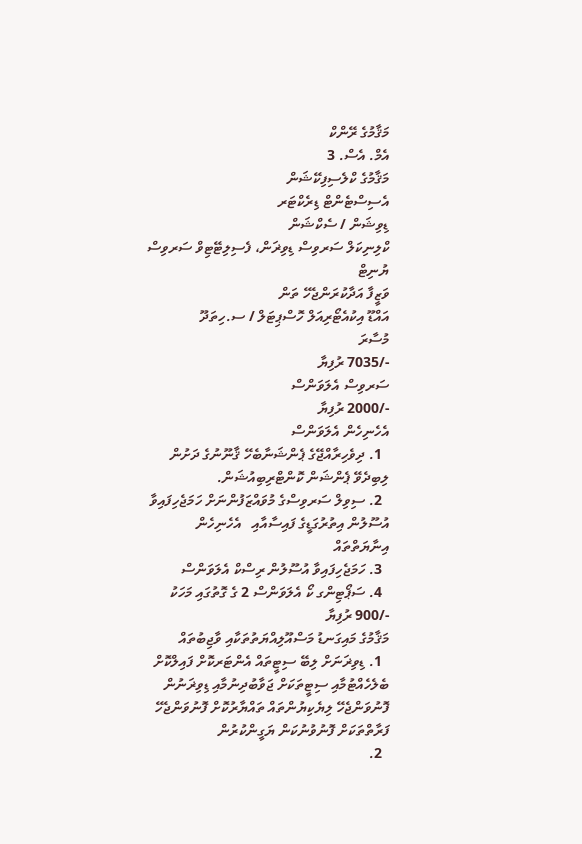މަޤާމުގެ ރޭންކް
އެމް. އެސް. 3
މަޤާމުގެ ކްލެސިފިކޭޝަން
އެސިސްޓެންޓް ޑިރެކްޓަރ
ޑިވިޝަން / ސެކްޝަން
ކްލިނިކަލް ސަރވިސް ޑިވިޜަން، ފެސިލިޓޭޓިވް ސަރވިސް ޔުނިޓް
ވަޒީފާ އަދާކުރަންޖެހޭ ތަން
އައްޑޫ އިކުއެޓޯރިއަލް ހޮސްޕިޓަލް / ސ.ހިތަދޫ
މުސާރަ
-/7035 ރުފިޔާ
ސަރވިސް އެލަވަންސް
-/2000 ރުފިޔާ
އެހެނިހެން އެލަވަންސް
  1. ދިވެހިރާއްޖޭގެ ޕެންޝަނާބެހޭ ޤާނޫނުގެ ދަށުން ލިބިދެވޭ ޕެންޝަން ކޮންޓްރިބިއުޝަން.
  2. ސިވިލް ސަރވިސްގެ މުވައްޒަފުންނަށް ހަމަޖެހިފައިވާ އުސޫލުން އިތުރުގަޑީގެ ފައިސާއާއި   އެހެނިހެން އިނާޔަތްތައް
  3. ހަމަޖެހިފައިވާ އުސޫލުން ރިސްކް އެލަވަންސް
  4. ސަޕޯޓިންގ ކޯ އެލަވަންސް 2 ގެ ގޮތުގައި މަހަކު -/900 ރުފިޔާ
މަޤާމުގެ މައިގަނޑު މަސްއޫލިއްޔަތުތަކާއި ވާޖިބުތައް
  1. ޑިވިޜަނަށް ލިބޭ ސިޓީތައް އެންޓަރކޮށް ފައިލްކޮށް ބެލެހެއްޓުމާއި ސިޓީތަކަށް ޖަވާބުދިނުމާއި ޑިވިޜަނުން ފޮނުވަންޖެހޭ ލިޔެކިޔުންތައް ތައްޔާރުކޮށް ފޮނުވަންޖެހޭ ފަރާތްތަކަށް ފޮނުވުނުކަން ޔަގީންކުރުން
  2.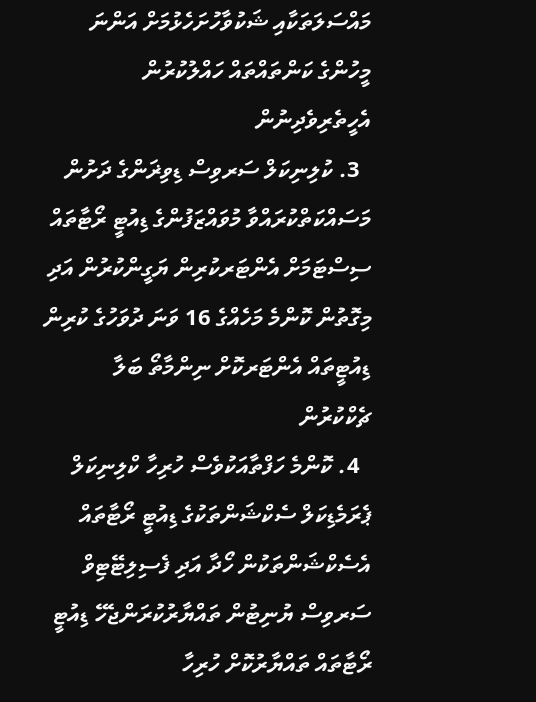މައްސަލަތަކާއި ޝަކުވާހުށަހެޅުމަށް އަންނަ މީހުންގެ ކަންތައްތައް ހައްލުކުރުން އެހީތެރިވެދިނުން
  3. ކުލިނިކަލް ސަރވިސް ޑިވިޜަންގެ ދަށުން މަސައްކަތްކުރައްވާ މުވައްޒަފުންގެ ޑިއުޓީ ރޯޓާތައް ސިސްޓަމަށް އެންޓަރކުރިން ޔަގީންކުރުން އަދި  މިގޮތުން ކޮންމެ މަހެއްގެ 16 ވަނަ ދުވަހުގެ ކުރިން ޑިއުޓީތައް އެންޓަރކޮށް ނިންމާތޯ ބަލާ ޗެކްކުރުން
  4. ކޮންމެ ހަފްތާއަކުވެސް ހުރިހާ ކްލިނިކަލް ޕެރަމެޑިކަލް ސެކްޝަންތަކުގެ ޑިއުޓީ ރޯޓާތައް އެސެކްޝަންތަކުން ހޯދާ އަދި ފެސިލިޓޭޓިވް ސަރވިސް ޔުނިޓުން ތައްޔާރުކުރަންޖެހޭ ޑިއުޓީ ރޯޓާތައް ތައްޔާރުކޮށް ހުރިހާ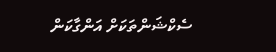ސެކްޝަންތަކަށް އަންގާކަން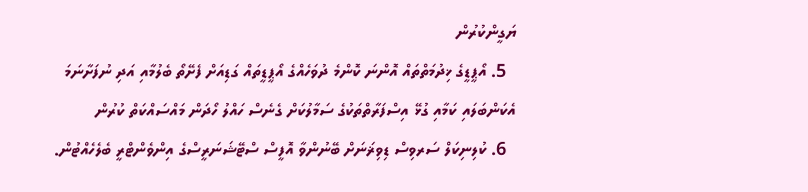ޔަގީންކުރުން
  5. އޯޕީޑީގެ ޚިދުމަތްތައް އޮންނަ ކޮންމެ ދުވަހެއްގެ އޯޕީޑީތައް ގަޑިއަށް ފެށޭތޯ ބެލުމާއި އަދި ނުފަށާނަމަ އެކަންބަލައި ކަމާއި ގުޅޭ އިސްފަރާތްތަކުގެ ސަމާލުކަށް ގެނެސް ހައްލު ހޯދަން މައްސައްކަތް ކުރުން
  6. ކުލިނިކަލް ސަރވިސް ޑިވިޜަނަށް ބޭނުންވާ އޮފީސް ސްޓޭޝަނަރީސްގެ އިންވެންޓްރީ ބެލެހެއްޓުން.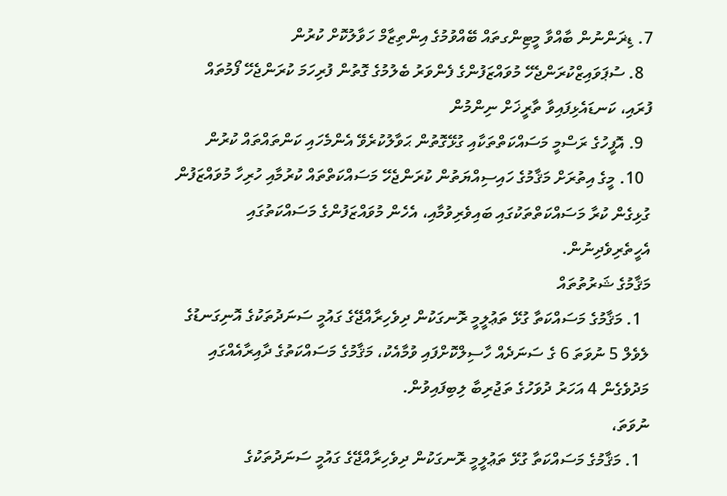7. ޑިޜަންނުން ބާއްވާ މީޓިންގތައް ބޭއްވުމުގެ އިންތިޒާމް ހަވާލުކޮށް ކުރުން
  8. ސުޕަވައިޒްކުރަންޖެހޭ މުވައްޒަފުންގެ ފެންވަރު ބެލުމުގެ ގޮތުން ފުރިހަމަ ކުރަންޖެހޭ ފޯމުތައް ފުރައި، ކަނޑައެޅިފައިވާ ތާރީޚަށް ނިންމުން
  9. އޮފީހުގެ ރަސްމީ މަސައްކަތްތަކާއި ގުޅޭގޮތުން ޙަވާލުކުރެވޭ އެންމެހައި ކަންތައްތައް ކުރުން
  10. މީގެ އިތުރަށް މަޤާމުގެ ހައިސިއްޔަތުން ކުރަންޖެހޭ މަސައްކަތްތައް ކުރުމާއި ހުރިހާ މުވައްޒަފުން ގުޅިގެން ކުރާ މަސައްކަތްތަކުގައި ބައިވެރިވުމާއި، އެހެން މުވައްޒަފުންގެ މަސައްކަތުގައި އެހީތެރިވެދިނުން.
މަޤާމުގެ ޝަރުތުތައް
  1. މަޤާމުގެ މަސައްކަތާ ގުޅޭ ތަޢުލީމީ ރޮނގަކުން ދިވެހިރާއްޖޭގެ ގައުމީ ސަނަދުތަކުގެ އޮނިގަނޑުގެ ލެވެލް 5 ނުވަތަ 6 ގެ ސަނަދެއް ހާސިލްކޮށްފައި ވުމާއެކު، މަޤާމުގެ މަސައްކަތުގެ ދާއިރާއެއްގައި މަދުވެގެން 4 އަހަރު ދުވަހުގެ ތަޖުރިބާ ލިބިފައިވުން.
ނުވަތަ،
  1. މަޤާމުގެ މަސައްކަތާ ގުޅޭ ތަޢުލީމީ ރޮނގަކުން ދިވެހިރާއްޖޭގެ ގައުމީ ސަނަދުތަކުގެ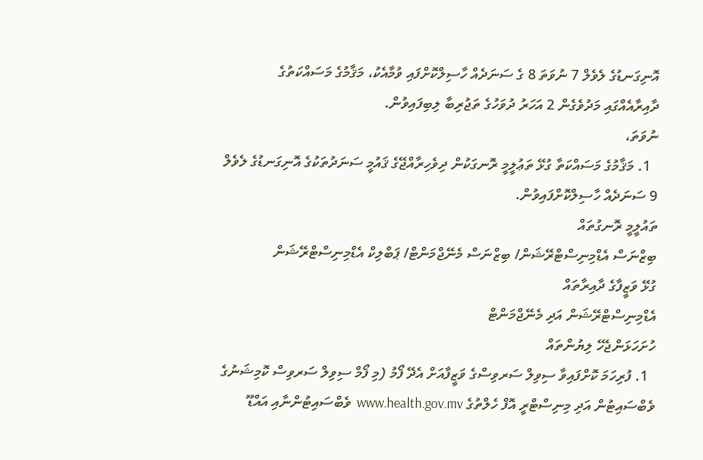އޮނިގަނޑުގެ ލެވެލް 7 ނުވަތަ 8 ގެ ސަނަދެއް ހާސިލްކޮށްފައި ވުމާއެކު، މަޤާމުގެ މަސައްކަތުގެ ދާއިރާއެއްގައި މަދުވެގެން 2 އަހަރު ދުވަހުގެ ތަޖުރިބާ ލިބިފައިވުން.
ނުވަތަ،
  1. މަޤާމުގެ މަސައްކަތާ ގުޅޭ ތަޢުލީމީ ރޮނގަކުން ދިވެހިރާއްޖޭގެ ޤައުމީ ސަނަދުތަކުގެ އޮނިގަނޑުގެ ލެވެލް 9 ސަނަދެއް ހާސިލްކޮށްފައިވުން.
ތައުލީމީ ރޮނގުތައް
ބިޒްނަސް އެޑްމިނިސްޓްރޭޝަން/ ބިޒްނަސް މެނޭޖްމަންޓް/ ޕަބްލިކް އެޑްމިނިސްޓްރޭޝަން
ގުޅޭ ވަޒީފާގެ ދާއިރާތައް
އެޑްމިނިސްޓްރޭޝަން އަދި މެނޭޖްމަންޓް
ހުށަހަޅަންޖެހޭ ލިޔުންތައް
  1. ފުރިހަމަ ކޮށްފައިވާ ސިވިލް ސަރވިސްގެ ވަޒީފާއަށް އެދޭ ފޯމު (މި ފޯމް ސިވިލް ސަރވިސް ކޮމިޝަނުގެ ވެބްސައިޓުން އަދި މިނިސްޓްރީ އޮފް ހެލްތުގެ www.health.gov.mv  ވެބްސައިޓުންނާއި އައްޑޫ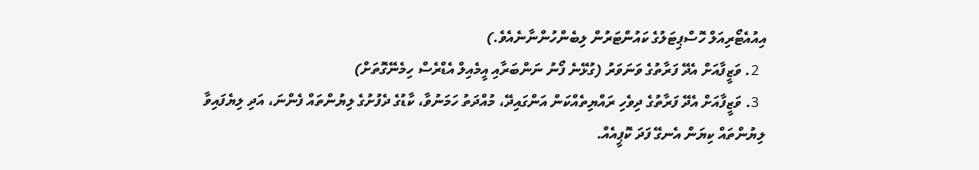އިއުއެޓޯރިއަލް ހޮސްޕިޓަލުގެ ކައުންޓަރުން ލިބެންހުންނާނެއެވެ.)
  2. ވަޒީފާއަށް އެދޭ ފަރާތުގެ ވަނަވަރު (ގުޅޭނެ ފޯނު ނަންބަރާއި އީމެއިލް އެޑްރެސް ހިމެނޭގޮތަށް)
  3. ވަޒީފާއަށް އެދޭ ފަރާތުގެ ދިވެހި ރައްޔިތެއްކަން އަންގައިދޭ، މުއްދަތު ހަމަނުވާ، ކާޑުގެ ދެފުށުގެ ލިޔުންތައް ފެންނަ، އަދި ލިޔެފައިވާ ލިޔުންތައް ކިޔަން އެނގޭ ފަދަ ކޮޕީއެއް.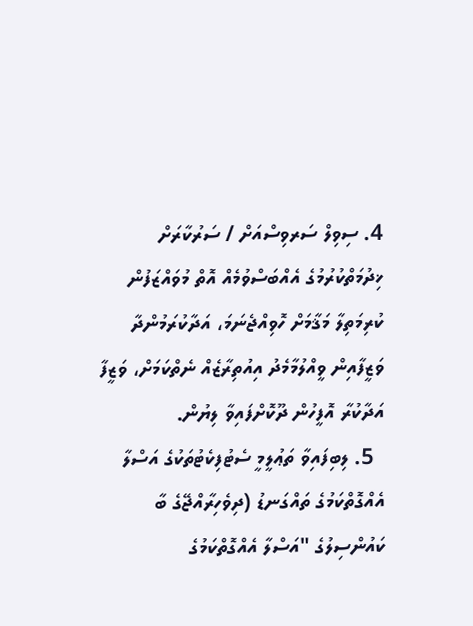4. ސިވިލް ސަރވިސްއަށް / ސަރުކާރަށް ޚިދުމަތްކުރުމުގެ އެއްބަސްވުމެއް އޮތް މުވައްޒަފުން ކުރިމަތިލާ މަޤާމަށް ހޮވިއްޖެނަމަ، އަދާކުރަމުންދާ ވަޒީފާއިން ވީއްލުމާމެދު އިއުތިރާޒެއް ނެތްކަމަށް، ވަޒީފާ އަދާކުރާ އޮފީހުން ދޫކޮށްފައިވާ ލިޔުން.
  5. ލިބިފައިވާ ތަޢުލީމީ ސެޓުފިކެޓުތަކުގެ އަސްލާ އެއްގޮތްކަމުގެ ތައްގަނޑު (ދިވެހިރާއްޖޭގެ ބާ ކައުންސިލުގެ "އަސްލާ އެއްގޮތްކަމުގެ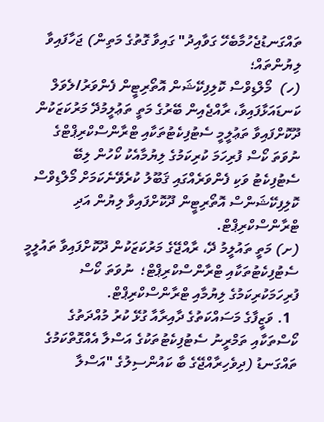ތައްގަނޑުޖެހުމާބެހޭ ގަވާއިދު" ގައިވާ ގޮތުގެ މަތިން) ޖަހާފައިވާ ލިޔުންތައް؛
(ހ)  މޯލްޑިވްސް ކޮލިފިކޭޝަން އޮތޯރިޓީން ފެންވަރު/ލެވަލް ކަނޑައަޅާފައިވާ، ރާއްޖެއިން ބޭރުގެ މަތީ ތަޢުލީމުދޭ މަރުކަޒަކުން ދޫކޮށްފައިވާ ތަޢުލީމީ ސެޓުފިކެޓުތަކާއި ޓްރާންސްކްރިޕްޓްގެ ނުވަތަ ކޯސް ފުރިހަމަ ކުރިކަމުގެ ލިޔުމާއެކު ކޯހުން ލިބޭ ސެޓުފިކެޓު ވަކި ފެންވަރެއްގައި ޤަބޫލު ކުރެވޭނެކަމަށް މޯލްޑިވްސް ކޮލިފިކޭޝަންސް އޮތޯރިޓީން ދޫކޮށްފައިވާ ލިޔުން އަދި ޓްރާންސްކްރިޕްޓް.
(ށ) މަތީ ތައުލީމު ދޭ، ރާއްޖޭގެ މަރުކަޒަކުން ދޫކޮށްފައިވާ ތައުލީމީ ސެޓުފިކެޓުތަކާއި ޓްރާންސްކްރިޕްޓް؛  ނުވަތަ ކޯސް ފުރިހަމަކުރިކަމުގެ ލިޔުމާއި ޓްރާންސްކްރިޕްޓް.
  1. ވަޒީފާގެ މަސައްކަތުގެ ދާއިރާއާ ގުޅޭ ކުރު މުއްދަތުގެ ކޯސްތަކާއި ތަމްރީނު ސެޓުފިކެޓުތަކުގެ އަސްލާ އެއްގޮތްކަމުގެ ތައްގަނޑު (ދިވެހިރާއްޖޭގެ ބާ ކައުންސިލުގެ "އަސްލާ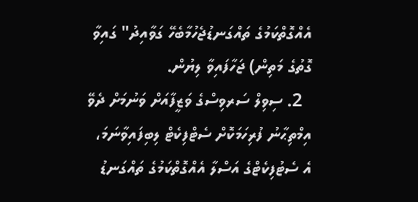އެއްގޮތްކަމުގެ ތައްގަނޑުޖެހުމާބެހޭ ގަވާއިދު" ގައިވާ ގޮތުގެ މަތިން) ޖަހާފައިވާ ލިޔުން.
  2. ސިވިލް ސަރވިސްގެ ވަޒީފާއަށް ވަނުމަށް ދެވޭ އިމްތިޙާނު ފުރިހަމަކޮށް ސެޓްފިކެޓް ލިބިފައިވާނަމަ، އެ ސެޓުފިކެޓްގެ އަސްލާ އެއްގޮތްކަމުގެ ތައްގަނޑު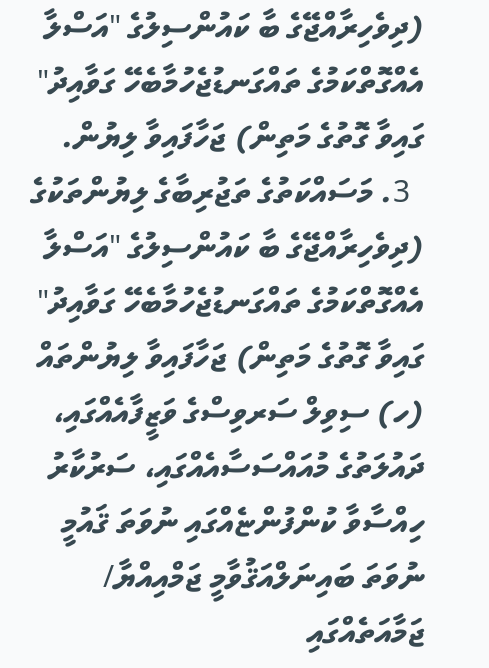(ދިވެހިރާއްޖޭގެ ބާ ކައުންސިލުގެ "އަސްލާ އެއްގޮތްކަމުގެ ތައްގަނޑުޖެހުމާބެހޭ ގަވާއިދު" ގައިވާ ގޮތުގެ މަތިން) ޖަހާފައިވާ ލިޔުން.
  3. މަސައްކަތުގެ ތަޖުރިބާގެ ލިޔުންތަކުގެ (ދިވެހިރާއްޖޭގެ ބާ ކައުންސިލުގެ "އަސްލާ އެއްގޮތްކަމުގެ ތައްގަނޑުޖެހުމާބެހޭ ގަވާއިދު" ގައިވާ ގޮތުގެ މަތިން) ޖަހާފައިވާ ލިޔުންތައް
(ހ) ސިވިލް ސަރވިސްގެ ވަޒީފާއެއްގައި، ދައުލަތުގެ މުއައްސަސާއެއްގައި، ސަރުކާރު ހިއްސާވާ ކުންފުންޏެއްގައި ނުވަތަ ޤައުމީ ނުވަތަ ބައިނަލްއަޤުވާމީ ޖަމްއިއްޔާ/ ޖަމާއަތެއްގައި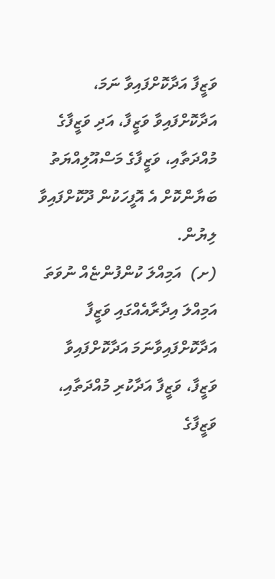ވަޒީފާ އަދާކޮށްފައިވާ ނަމަ، އަދާކޮށްފައިވާ ވަޒީފާ، އަދި ވަޒީފާގެ މުއްދަތާއި، ވަޒީފާގެ މަސްއޫލިއްޔަތު ބަޔާންކޮށް އެ އޮފީހަކުން ދޫކޮށްފައިވާ ލިޔުން.
(ށ)  އަމިއްލަ ކުންފުންޏެއް ނުވަތަ އަމިއްލަ އިދާރާއެއްގައި ވަޒީފާ އަދާކޮށްފައިވާނަމަ އަދާކޮށްފައިވާ ވަޒީފާ، ވަޒީފާ އަދާކުރި މުއްދަތާއި، ވަޒީފާގެ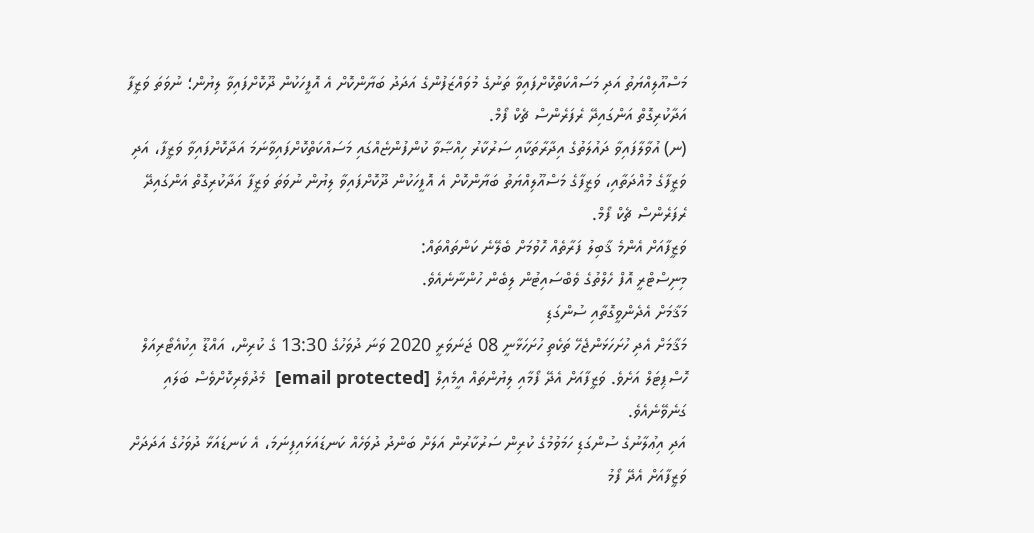މަސްއޫލިއްޔަތު އަދި މަސައްކަތްކޮށްފައިވާ ތަނުގެ މުވައްޒަފުންގެ އަދަދު ބަޔާންކޮށް އެ އޮފީހަކުން ދޫކޮށްފައިވާ ލިޔުން؛ ނުވަތަ ވަޒީފާ އަދާކުރިގޮތް އަންގައިދޭ ރެފަރެންސް ޗެކް ފޯމް.
(ނ) އުވާލާފައިވާ ދައުލަތުގެ އިދާރާތަކާއި ސަރުކާރު ހިއްޞާވާ ކުންފުންޏެއްގައި މަސައްކަތްކޮށްފައިވާނަމަ އަދާކޮށްފައިވާ ވަޒީފާ، އަދި ވަޒީފާގެ މުއްދަތާއި، ވަޒީފާގެ މަސްއޫލިއްޔަތު ބަޔާންކޮށް އެ އޮފީހަކުން ދޫކޮށްފައިވާ ލިޔުން ނުވަތަ ވަޒީފާ އަދާކުރިގޮތް އަންގައިދޭ ރެފަރެންސް ޗެކް ފޯމް.
ވަޒީފާއަށް އެންމެ ޤާބިލު ފަރާތެއް ހޮވުމަށް ބެލޭނެ ކަންތައްތައް:
މިނިސްޓްރީ އޮފް ހެލްތުގެ ވެބްސައިޓުން ލިބެން ހުންނާނެއެވެ.
މަޤާމަށް އެދެންވީގޮތާއި ސުންގަޑި
މަޤާމަށް އެދި ހުށަހަޅަންޖެހޭ ތަކެތި ހުށަހަޅާނީ 08 ޖަނަވަރީ 2020 ވަނަ ދުވަހުގެ 13:30 ގެ ކުރިން، އައްޑޫ އިކުއެޓޯރިއަލް ހޮސްޕިޓަލް އަށެވެ. ވަޒީފާއަށް އެދޭ ފޯމާއި ލިޔުންތައް އީމެއިލް [email protected]  މެދުވެރިކޮށްވެސް ބަލައި ގަނެވޭނެއެވެ.
އަދި އިޢުލާނުގެ ސުންގަޑި ހަމަވުމުގެ ކުރިން ސަރުކާރުން އަލަށް ބަންދު ދުވަހެއް ކަނޑައަޅައިފިނަމަ، އެ ކަނޑައަޅާ ދުވަހުގެ އަދަދަށް ވަޒީފާއަށް އެދޭ ފޯމު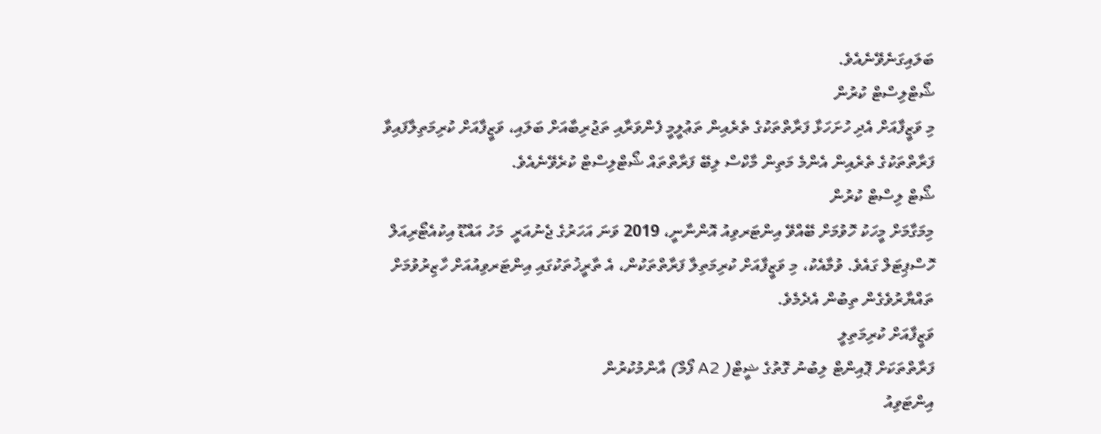ބަލައިގަނެވޭނެއެވެ.
ޝޯޓްލިސްޓް ކުރުން
މި ވަޒީފާއަށް އެދި ހުށަހަޅާ ފަރާތްތަކުގެ ތެރެއިން ތަޢުލީމީ ފެންވަރާއި ތަޖުރިބާއަށް ބަލައި، ވަޒީފާއަށް ކުރިމަތިލާފައިވާ ފަރާތްތަކުގެ ތެރެއިން އެންމެ މަތިން މާކްސް ލިބޭ ފަރާތްތައް ޝޯޓްލިސްޓް ކުރެވޭނެއެވެ.
ޝޯޓް ލިސްޓް ކުރުން
މިމަގާމަށް މީހަކު ހޮވުމަށް ބޭއްވޭ އިންޓަރވިއު އޮންނާނީ، 2019 ވަނަ އަހަރުގެ ޖެނުއަރީ  މަހު އައްޑޫ އިކުއެޓޯރިއަލް ހޮސްޕިޓަލް ގައެވެ. ވުމާއެކު، މި ވަޒީފާއަށް ކުރިމަތިލާ ފަރާތްތަކުން، އެ ތާރީޚުތަކުގައި އިންޓަރވިއުއަށް ހާޒިރުވުމަށް ތައްޔާރުވެގެން ތިބުން އެދެމެވެ.
ވަޒީފާއަށް ކުރިމަތިލީ
ފަރާތްތަކަށް ޕޮއިންޓް ލިބުނު ގޮތުގެ ޝީޓް( A2 ފޯމް) އާންމުކުރުން
އިންޓަވިއު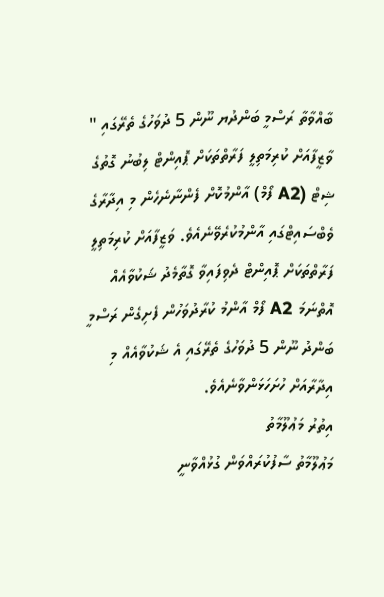ބާއްވާތާ ރަސްމީ ބަންދުޔ ނޫން 5 ދުވަހުގެ ތެރޭގައި " ވާޒީފާއަށް ކުރިމަތިލީ ފަރާތްތަކަށް ޕޮއިންޓް ލިބުނު ގޮތުގެ ޝިޓް (A2 ފޯމް) އާންމުކޮށް ފެންނާނެހެން މި އިދާރާގެ ވެބްސައިޓްގައި އާންމުކުރެވޭނެއެވެ. ވަޒީފާއަށް ކުރިމަތިލީ ފަރާތްތަކަށް ޕޮއިންޓް ދެވިފައިވާ ގޮތާމެދު ޝަކުވާއެއް އޮތްނަމަ A2 ފޯމް އާންމު ކުރާދުވަހުން ފެށިގެން ރަސްމީ ބަންދު ނޫން 5 ދުވަހުގެ ތެރޭގައި އެ ޝަކުވާއެއް މި އިދާރާއަށް ހުށަހަޅަންވާނެއެވެ.
އިތުރު މަޢުލޫމާތު
މަޢުލޫމާތު ސާފުކުރައްވަން ގުޅުއްވާނީ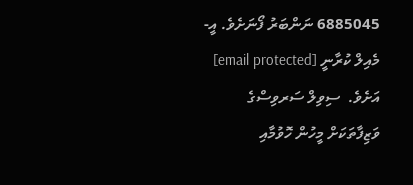6885045 ނަންބަރު ފޯނަށެވެ. އީ-މެއިލް ކުރާނީ [email protected] އަށެވެ.  ސިވިލް ސަރވިސްގެ ވަޒިފާތަކަށް މީހުން ހޮވުމާއި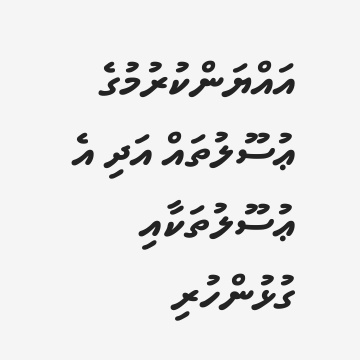އައްޔަންކުރުމުގެ ޢުސޫލުތައް އަދި އެ ޢުސޫލުތަކާއި ގުޅުންހުރި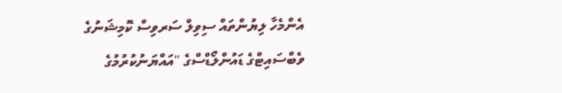އެންމެހާ ލިޔުންތައް ސިވިލް ސަރވިސް ކޮމިޝަނުގެ ވެބްސައިޓްގެ ޑައުންލޯޑްސްގެ "އައްޔަނުކުރުމުގެ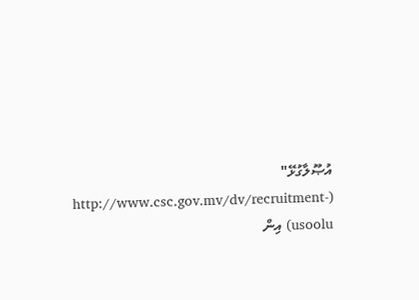އުޞޫލާގުޅޭ" (http://www.csc.gov.mv/dv/recruitment-usoolu) އިން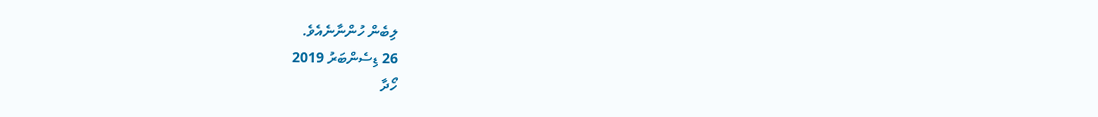ލިބެން ހުންނާނެއެވެ.
26 ޑިސެންބަރު 2019
ހޯދާ